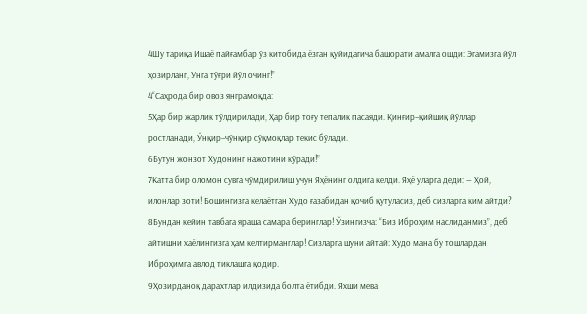4Шу тариқа Ишаё пайғамбар ўз китобида ёзган қуйидагича башорати амалга ошди: Эгамизга йўл ҳозирланг, Унга тўғри йўл очинг!”
4“Саҳрода бир овоз янграмоқда:
5Ҳар бир жарлик тўлдирилади, Ҳар бир тоғу тепалик пасаяди. Қинғир–қийшиқ йўллар ростланади, Ўнқир–чўнқир сўқмоқлар текис бўлади.
6Бутун жонзот Худонинг нажотини кўради!”
7Катта бир оломон сувга чўмдирилиш учун Яҳёнинг олдига келди. Яҳё уларга деди: — Ҳой, илонлар зоти! Бошингизга келаётган Худо ғазабидан қочиб қутуласиз, деб сизларга ким айтди?
8Бундан кейин тавбага яраша самара беринглар! Ўзингизча: “Биз Иброҳим наслиданмиз”, деб айтишни хаёлингизга ҳам келтирманглар! Сизларга шуни айтай: Худо мана бу тошлардан Иброҳимга авлод тиклашга қодир.
9Ҳозирданоқ дарахтлар илдизида болта ётибди. Яхши мева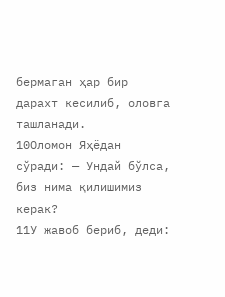бермаган ҳар бир дарахт кесилиб, оловга ташланади.
10Оломон Яҳёдан сўради: — Ундай бўлса, биз нима қилишимиз керак?
11У жавоб бериб, деди: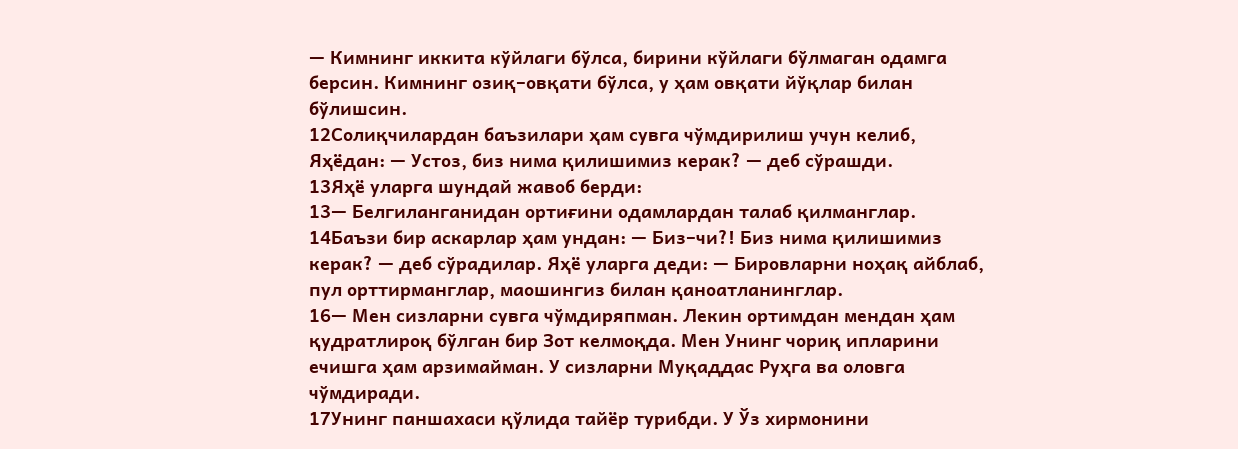— Кимнинг иккита кўйлаги бўлса, бирини кўйлаги бўлмаган одамга берсин. Кимнинг озиқ–овқати бўлса, у ҳам овқати йўқлар билан бўлишсин.
12Солиқчилардан баъзилари ҳам сувга чўмдирилиш учун келиб, Яҳёдан: — Устоз, биз нима қилишимиз керак? — деб сўрашди.
13Яҳё уларга шундай жавоб берди:
13— Белгиланганидан ортиғини одамлардан талаб қилманглар.
14Баъзи бир аскарлар ҳам ундан: — Биз–чи?! Биз нима қилишимиз керак? — деб сўрадилар. Яҳё уларга деди: — Бировларни ноҳақ айблаб, пул орттирманглар, маошингиз билан қаноатланинглар.
16— Мен сизларни сувга чўмдиряпман. Лекин ортимдан мендан ҳам қудратлироқ бўлган бир Зот келмоқда. Мен Унинг чориқ ипларини ечишга ҳам арзимайман. У сизларни Муқаддас Руҳга ва оловга чўмдиради.
17Унинг паншахаси қўлида тайёр турибди. У Ўз хирмонини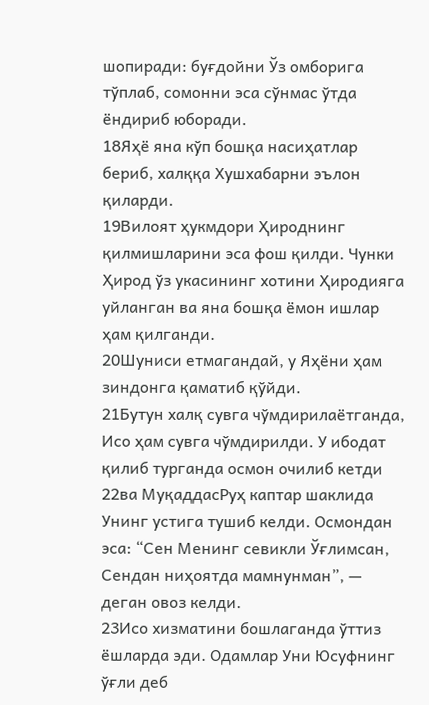шопиради: буғдойни Ўз омборига тўплаб, сомонни эса сўнмас ўтда ёндириб юборади.
18Яҳё яна кўп бошқа насиҳатлар бериб, халққа Хушхабарни эълон қиларди.
19Вилоят ҳукмдори Ҳироднинг қилмишларини эса фош қилди. Чунки Ҳирод ўз укасининг хотини Ҳиродияга уйланган ва яна бошқа ёмон ишлар ҳам қилганди.
20Шуниси етмагандай, у Яҳёни ҳам зиндонга қаматиб қўйди.
21Бутун халқ сувга чўмдирилаётганда, Исо ҳам сувга чўмдирилди. У ибодат қилиб турганда осмон очилиб кетди
22ва МуқаддасРуҳ каптар шаклида Унинг устига тушиб келди. Осмондан эса: “Сен Менинг севикли Ўғлимсан, Сендан ниҳоятда мамнунман”, — деган овоз келди.
23Исо хизматини бошлаганда ўттиз ёшларда эди. Одамлар Уни Юсуфнинг ўғли деб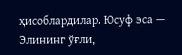ҳисоблардилар. Юсуф эса — Элининг ўғли,